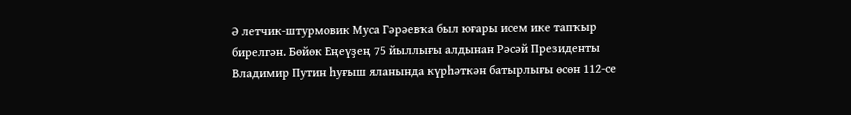Ә летчик-штурмовик Муса Гәрәевҡа был юғары исем ике тапҡыр бирелгән. Бөйөк Еңеүҙең 75 йыллығы алдынан Рәсәй Президенты Владимир Путин һуғыш яланында күрһәткән батырлығы өсөн 112-се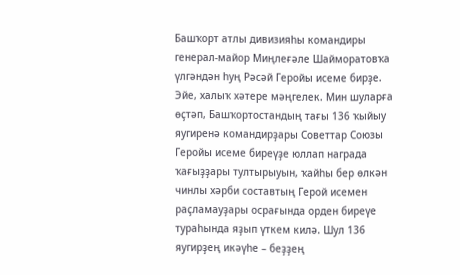Башҡорт атлы дивизияһы командиры генерал-майор Миңлеғәле Шайморатовҡа үлгәндән һуң Рәсәй Геройы исеме бирҙе.
Эйе, халыҡ хәтере мәңгелек. Мин шуларға өҫтәп, Башҡортостандың тағы 136 ҡыйыу яугиренә командирҙары Советтар Союзы Геройы исеме биреүҙе юллап награда ҡағыҙҙары тултырыуын, ҡайһы бер өлкән чинлы хәрби составтың Герой исемен раҫламауҙары осрағында орден биреүе тураһында яҙып үткем килә. Шул 136 яугирҙең икәүһе – беҙҙең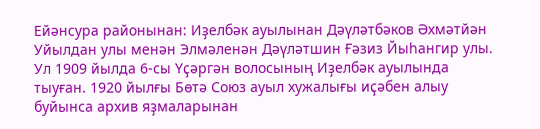Ейәнсура районынан: Иҙелбәк ауылынан Дәүләтбәков Әхмәтйән Уйылдан улы менән Элмәленән Дәүләтшин Ғәзиз Йыһангир улы.
Ул 1909 йылда 6-сы Үҫәргән волосының Иҙелбәк ауылында тыуған. 1920 йылғы Бөтә Союз ауыл хужалығы иҫәбен алыу буйынса архив яҙмаларынан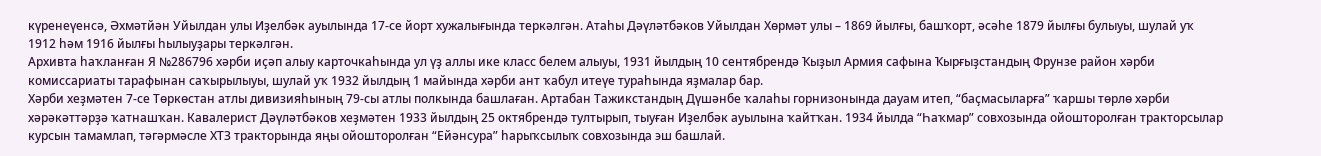күренеүенсә, Әхмәтйән Уйылдан улы Иҙелбәк ауылында 17-се йорт хужалығында теркәлгән. Атаһы Дәүләтбәков Уйылдан Хөрмәт улы – 1869 йылғы, башҡорт, әсәһе 1879 йылғы булыуы, шулай уҡ 1912 һәм 1916 йылғы һылыуҙары теркәлгән.
Архивта һаҡланған Я №286796 хәрби иҫәп алыу карточкаһында ул үҙ аллы ике класс белем алыуы, 1931 йылдың 10 сентябрендә Ҡыҙыл Армия сафына Ҡырғыҙстандың Фрунзе район хәрби комиссариаты тарафынан саҡырылыуы, шулай уҡ 1932 йылдың 1 майында хәрби ант ҡабул итеүе тураһында яҙмалар бар.
Хәрби хеҙмәтен 7-се Төркөстан атлы дивизияһының 79-сы атлы полкында башлаған. Артабан Тажикстандың Дүшәнбе ҡалаһы горнизонында дауам итеп, “баҫмасыларға” ҡаршы төрлө хәрби хәрәкәттәрҙә ҡатнашҡан. Кавалерист Дәүләтбәков хеҙмәтен 1933 йылдың 25 октябрендә тултырып, тыуған Иҙелбәк ауылына ҡайтҡан. 1934 йылда “Һаҡмар” совхозында ойошторолған тракторсылар курсын тамамлап, тәгәрмәсле ХТЗ тракторында яңы ойошторолған “Ейәнсура” һарыҡсылыҡ совхозында эш башлай.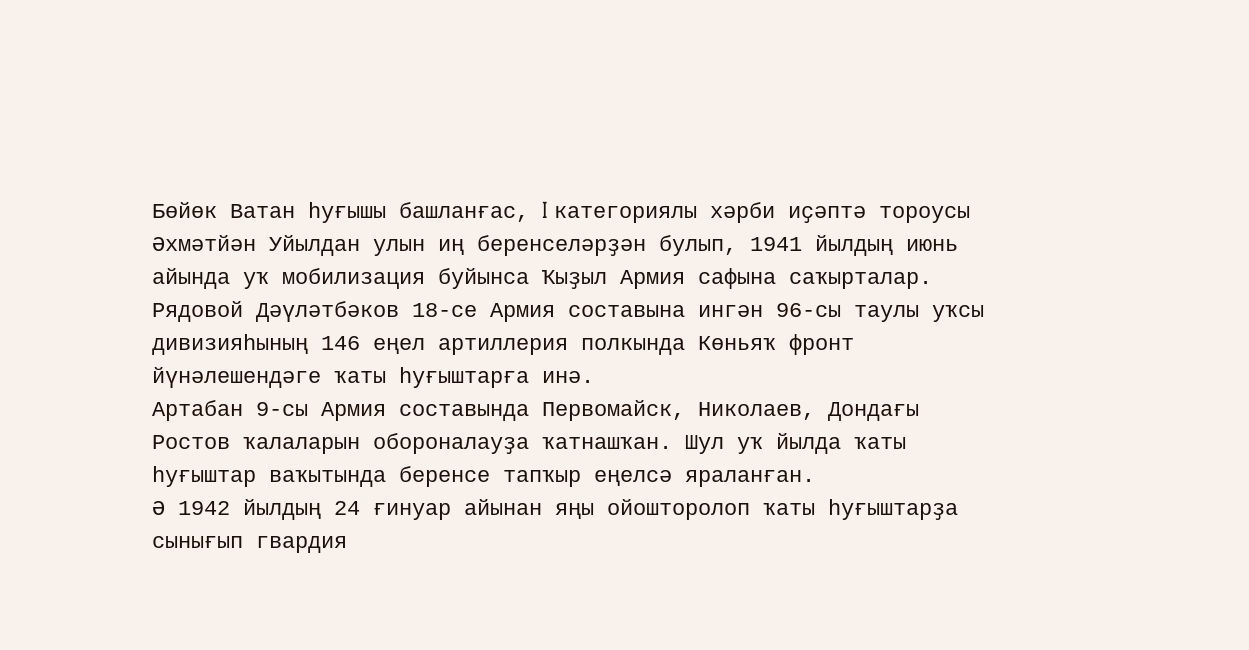Бөйөк Ватан һуғышы башланғас, I категориялы хәрби иҫәптә тороусы Әхмәтйән Уйылдан улын иң беренселәрҙән булып, 1941 йылдың июнь айында уҡ мобилизация буйынса Ҡыҙыл Армия сафына саҡырталар. Рядовой Дәүләтбәков 18-се Армия составына ингән 96-сы таулы уҡсы дивизияһының 146 еңел артиллерия полкында Көньяҡ фронт йүнәлешендәге ҡаты һуғыштарға инә.
Артабан 9-сы Армия составында Первомайск, Николаев, Дондағы Ростов ҡалаларын обороналауҙа ҡатнашҡан. Шул уҡ йылда ҡаты һуғыштар ваҡытында беренсе тапҡыр еңелсә яраланған.
Ә 1942 йылдың 24 ғинуар айынан яңы ойошторолоп ҡаты һуғыштарҙа сынығып гвардия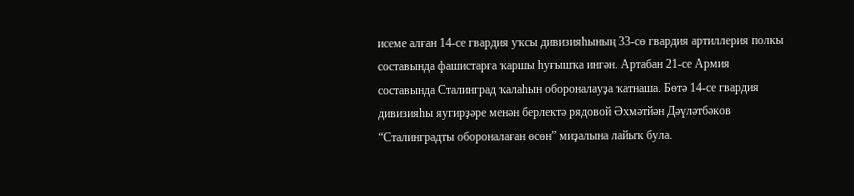исеме алған 14-се гвардия уҡсы дивизияһының 33-сө гвардия артиллерия полкы составында фашистарға ҡаршы һуғышҡа ингән. Артабан 21-се Армия составында Сталинград ҡалаһын обороналауҙа ҡатнаша. Бөтә 14-се гвардия дивизияһы яугирҙәре менән берлектә рядовой Әхмәтйән Дәүләтбәков “Сталинградты обороналаған өсөн” миҙалына лайыҡ була.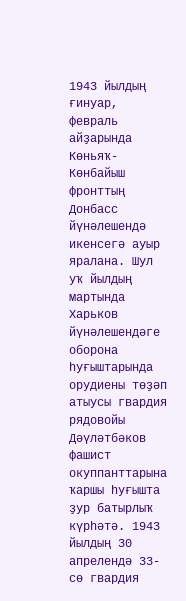1943 йылдың ғинуар, февраль айҙарында Көньяҡ-Көнбайыш фронттың Донбасс йүнәлешендә икенсегә ауыр яралана. Шул уҡ йылдың мартында Харьков йүнәлешендәге оборона һуғыштарында орудиены төҙәп атыусы гвардия рядовойы Дәүләтбәков фашист окуппанттарына ҡаршы һуғышта ҙур батырлыҡ күрһәтә. 1943 йылдың 30 апрелендә 33-сө гвардия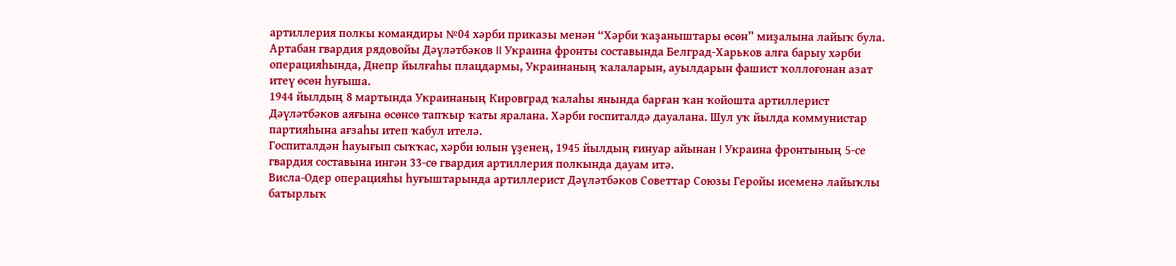артиллерия полкы командиры №04 хәрби приказы менән “Хәрби ҡаҙаныштары өсөн” миҙалына лайыҡ була.
Артабан гвардия рядовойы Дәүләтбәков II Украина фронты составында Белград-Харьков алға барыу хәрби операцияһында, Днепр йылғаһы плацдармы, Украинаның ҡалаларын, ауылдарын фашист ҡоллоғонан азат итеү өсөн һуғыша.
1944 йылдың 8 мартында Украинаның Кировград ҡалаһы янында барған ҡан ҡойошта артиллерист Дәүләтбәков аяғына өсөнсө тапҡыр ҡаты яралана. Хәрби госпиталдә дауалана. Шул уҡ йылда коммунистар партияһына ағзаһы итеп ҡабул ителә.
Госпиталдән һауығып сыҡҡас, хәрби юлын үҙенең, 1945 йылдың ғинуар айынан I Украина фронтының 5-се гвардия составына ингән 33-сө гвардия артиллерия полкында дауам итә.
Висла-Одер операцияһы һуғыштарында артиллерист Дәүләтбәков Советтар Союзы Геройы исеменә лайыҡлы батырлыҡ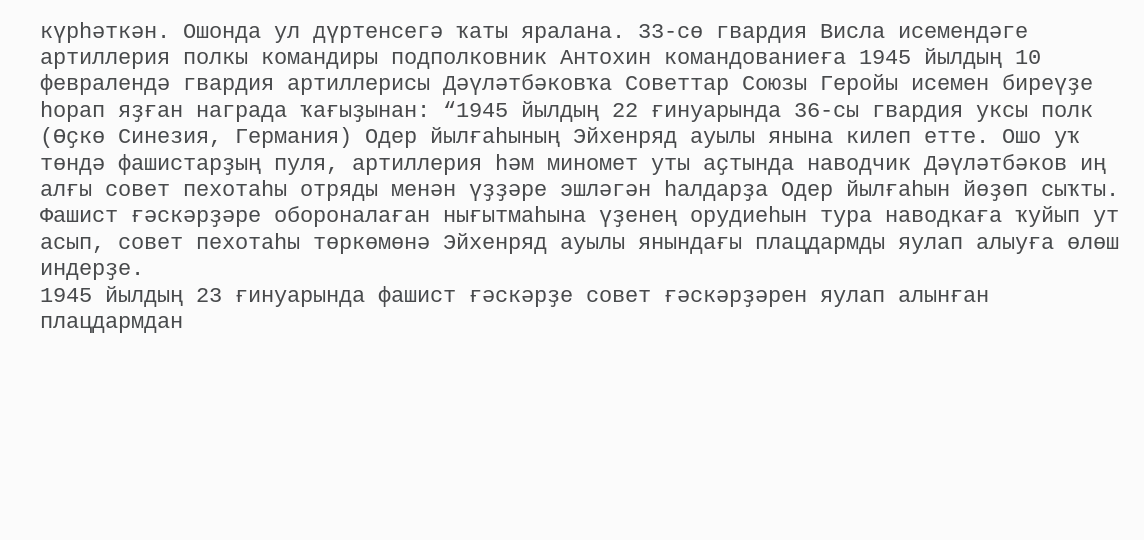күрһәткән. Ошонда ул дүртенсегә ҡаты яралана. 33-сө гвардия Висла исемендәге артиллерия полкы командиры подполковник Антохин командованиеға 1945 йылдың 10 февралендә гвардия артиллерисы Дәүләтбәковҡа Советтар Союзы Геройы исемен биреүҙе һорап яҙған награда ҡағыҙынан: “1945 йылдың 22 ғинуарында 36-сы гвардия уксы полк (Өҫкө Синезия, Германия) Одер йылғаһының Эйхенряд ауылы янына килеп етте. Ошо уҡ төндә фашистарҙың пуля, артиллерия һәм миномет уты аҫтында наводчик Дәүләтбәков иң алғы совет пехотаһы отряды менән үҙҙәре эшләгән һалдарҙа Одер йылғаһын йөҙөп сыҡты. Фашист ғәскәрҙәре обороналаған нығытмаһына үҙенең орудиеһын тура наводкаға ҡуйып ут асып, совет пехотаһы төркөмөнә Эйхенряд ауылы янындағы плацдармды яулап алыуға өлөш индерҙе.
1945 йылдың 23 ғинуарында фашист ғәскәрҙе совет ғәскәрҙәрен яулап алынған плацдармдан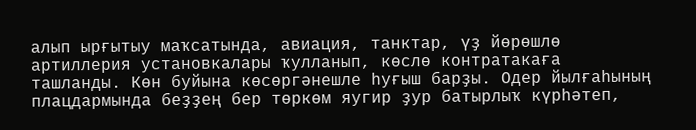алып ырғытыу маҡсатында, авиация, танктар, үҙ йөрөшлө артиллерия установкалары ҡулланып, көслө контратакаға ташланды. Көн буйына көсөргәнешле һуғыш барҙы. Одер йылғаһының плацдармында беҙҙең бер төркөм яугир ҙур батырлыҡ күрһәтеп,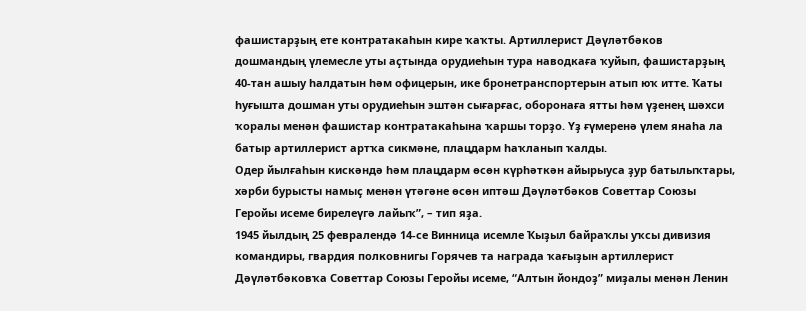фашистарҙың ете контратакаһын кире ҡаҡты. Артиллерист Дәүләтбәков дошмандың үлемесле уты аҫтында орудиеһын тура наводкаға ҡуйып, фашистарҙың 40-тан ашыу һалдатын һәм офицерын, ике бронетранспортерын атып юҡ итте. Ҡаты һуғышта дошман уты орудиеһын эштән сығарғас, оборонаға ятты һәм үҙенең шәхси ҡоралы менән фашистар контратакаһына ҡаршы торҙо. Үҙ ғүмеренә үлем янаһа ла батыр артиллерист артҡа сикмәне, плацдарм һаҡланып ҡалды.
Одер йылғаһын кискәндә һәм плацдарм өсөн күрһәткән айырыуса ҙур батылыҡтары, хәрби бурысты намыҫ менән үтәгәне өсөн иптәш Дәүләтбәков Советтар Союзы Геройы исеме бирелеүгә лайыҡ”, – тип яҙа.
1945 йылдың 25 февралендә 14-се Винница исемле Ҡыҙыл байраҡлы уҡсы дивизия командиры, гвардия полковнигы Горячев та награда ҡағыҙын артиллерист Дәүләтбәковҡа Советтар Союзы Геройы исеме, “Алтын йондоҙ” миҙалы менән Ленин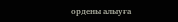ордены алыуға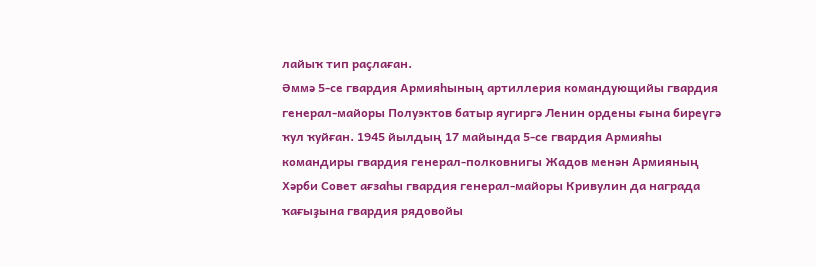лайыҡ тип раҫлаған.
Әммә 5-се гвардия Армияһының артиллерия командующийы гвардия генерал-майоры Полуэктов батыр яугиргә Ленин ордены ғына биреүгә ҡул ҡуйған. 1945 йылдың 17 майында 5-се гвардия Армияһы командиры гвардия генерал-полковнигы Жадов менән Армияның Хәрби Совет ағзаһы гвардия генерал-майоры Кривулин да награда ҡағыҙына гвардия рядовойы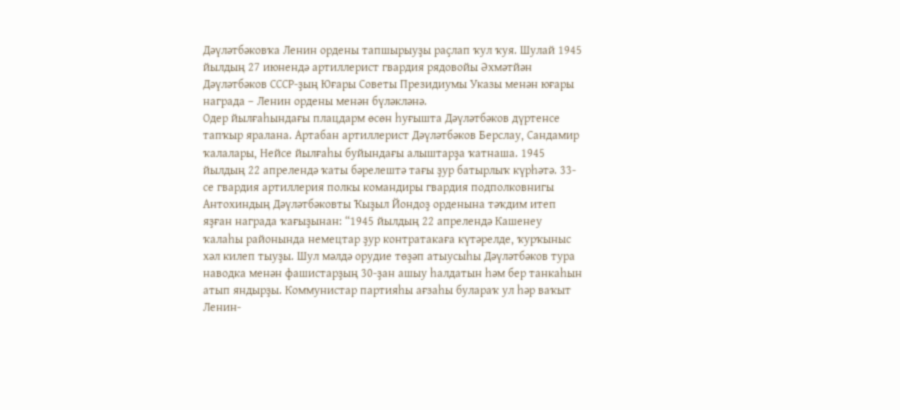Дәүләтбәковҡа Ленин ордены тапшырыуҙы раҫлап ҡул ҡуя. Шулай 1945 йылдың 27 июнендә артиллерист гвардия рядовойы Әхмәтйән Дәүләтбәков СССР-ҙың Юғары Советы Президиумы Указы менән юғары награда – Ленин ордены менән бүләкләнә.
Одер йылғаһындағы плацдарм өсөн һуғышта Дәүләтбәков дүртенсе тапҡыр яралана. Артабан артиллерист Дәүләтбәков Берслау, Сандамир ҡалалары, Нейсе йылғаһы буйындағы алыштарҙа ҡатнаша. 1945 йылдың 22 апрелендә ҡаты бәрелештә тағы ҙур батырлыҡ күрһәтә. 33-се гвардия артиллерия полкы командиры гвардия подполковнигы Антохиндың Дәүләтбәковты Ҡыҙыл Йондоҙ орденына тәҡдим итеп яҙған награда ҡағыҙынан: “1945 йылдың 22 апрелендә Кашенеу ҡалаһы районында немецтар ҙур контратакаға күтәрелде, ҡурҡыныс хәл килеп тыуҙы. Шул мәлдә орудие төҙәп атыусыһы Дәүләтбәков тура наводка менән фашистарҙың 30-ҙан ашыу һалдатын һәм бер танкаһын атып яндырҙы. Коммунистар партияһы ағзаһы булараҡ ул һәр ваҡыт Ленин-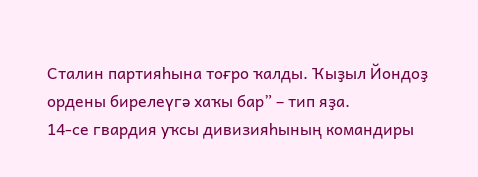Сталин партияһына тоғро ҡалды. Ҡыҙыл Йондоҙ ордены бирелеүгә хаҡы бар” – тип яҙа.
14-се гвардия уҡсы дивизияһының командиры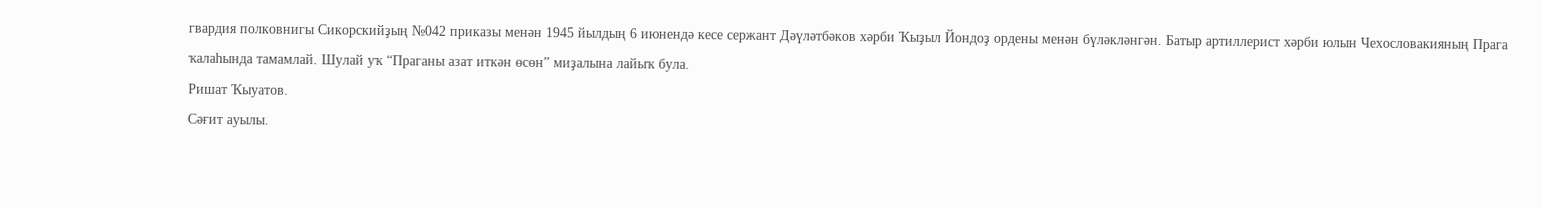гвардия полковнигы Сикорскийҙың №042 приказы менән 1945 йылдың 6 июнендә кесе сержант Дәүләтбәков хәрби Ҡыҙыл Йондоҙ ордены менән бүләкләнгән. Батыр артиллерист хәрби юлын Чехословакияның Прага ҡалаһында тамамлай. Шулай уҡ “Праганы азат иткән өсөн” миҙалына лайыҡ була.
Ришат Ҡыуатов.
Сәғит ауылы.